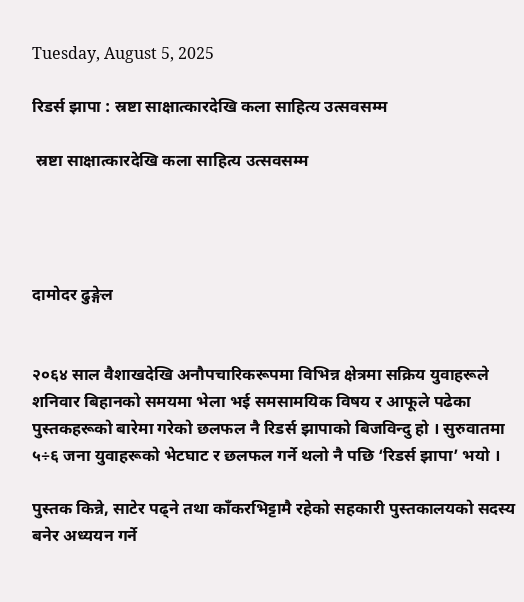Tuesday, August 5, 2025

रिडर्स झापा : स्रष्टा साक्षात्कारदेखि कला साहित्य उत्सवसम्म

 स्रष्टा साक्षात्कारदेखि कला साहित्य उत्सवसम्म




दामोदर ढुङ्गेल


२०६४ साल वैशाखदेखि अनौपचारिकरूपमा विभिन्न क्षेत्रमा सक्रिय युवाहरूले शनिवार बिहानको समयमा भेला भई समसामयिक विषय र आफूले पढेका पुस्तकहरूको बारेमा गरेको छलफल नै रिडर्स झापाको बिजविन्दु हो । सुरुवातमा ५÷६ जना युवाहरूको भेटघाट र छलफल गर्ने थलो नै पछि ‘रिडर्स झापा’ भयो ।

पुस्तक किन्ने, साटेर पढ्ने तथा काँकरभिट्टामै रहेको सहकारी पुस्तकालयको सदस्य बनेर अध्ययन गर्ने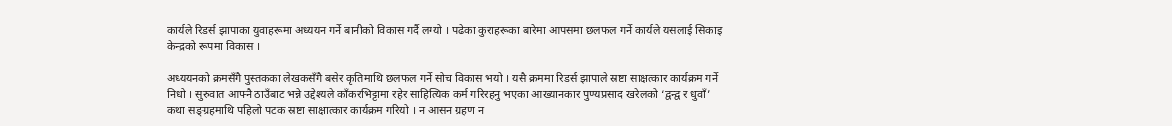कार्यले रिडर्स झापाका युवाहरूमा अध्ययन गर्ने बानीको विकास गर्दै लग्यो । पढेका कुराहरूका बारेमा आपसमा छलफल गर्ने कार्यले यसलाई सिकाइ केन्द्रको रूपमा विकास ।

अध्ययनको क्रमसँगै पुस्तकका लेखकसँगै बसेर कृतिमाथि छलफल गर्ने सोच विकास भयो । यसै क्रममा रिडर्स झापाले स्रष्टा साक्षत्कार कार्यक्रम गर्ने निधो । सुरुवात आफ्नै ठाउँबाट भन्ने उद्देश्यले काँकरभिट्टामा रहेर साहित्यिक कर्म गरिरहनु भएका आख्यानकार पुण्यप्रसाद खरेलको ‘द्वन्द्व र धुवाँ’ कथा सङ्ग्रहमाथि पहिलो पटक स्रष्टा साक्षात्कार कार्यक्रम गरियो । न आसन ग्रहण न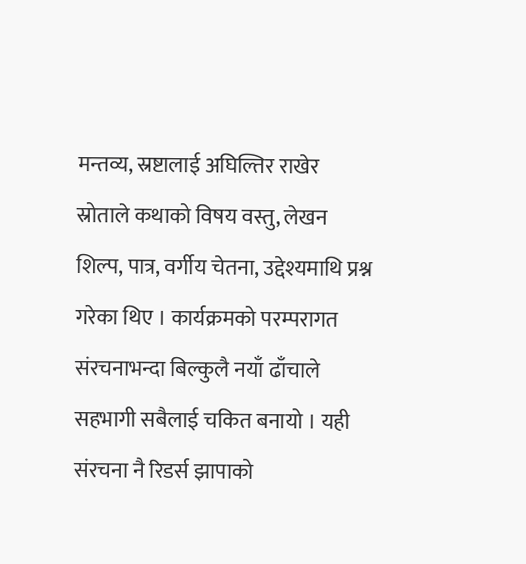मन्तव्य, स्रष्टालाई अघिल्तिर राखेर स्रोताले कथाको विषय वस्तु, लेखन शिल्प, पात्र, वर्गीय चेतना, उद्देश्यमाथि प्रश्न गरेका थिए । कार्यक्रमको परम्परागत संरचनाभन्दा बिल्कुलै नयाँ ढाँचाले सहभागी सबैलाई चकित बनायो । यही संरचना नै रिडर्स झापाको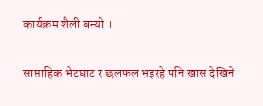कार्यक्रम शैली बन्यो ।

साप्ताहिक भेटघाट र छलफल भइरहे पनि खास देखिने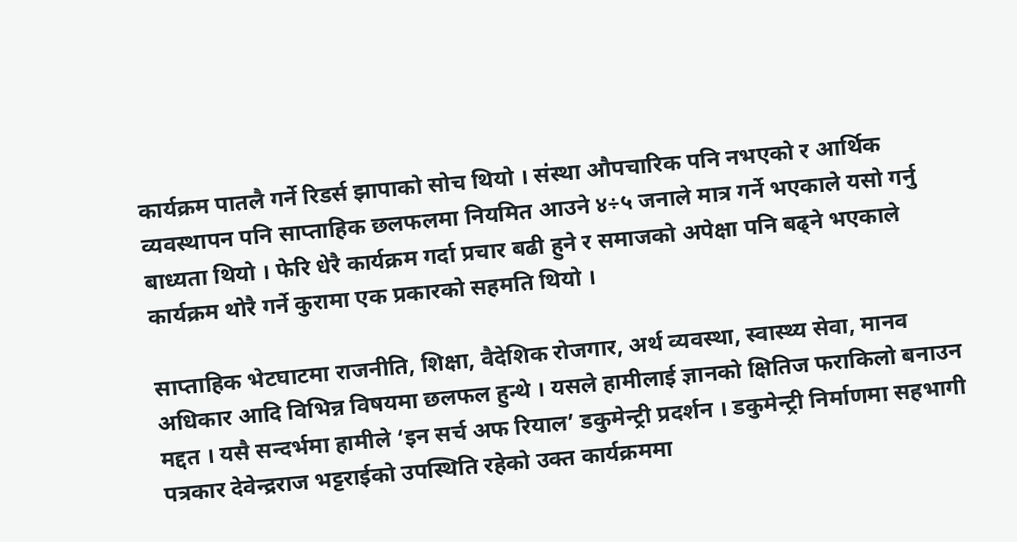कार्यक्रम पातलै गर्ने रिडर्स झापाको सोच थियो । संस्था औपचारिक पनि नभएको र आर्थिक व्यवस्थापन पनि साप्ताहिक छलफलमा नियमित आउने ४÷५ जनाले मात्र गर्ने भएकाले यसो गर्नु बाध्यता थियो । फेरि धेरै कार्यक्रम गर्दा प्रचार बढी हुने र समाजको अपेक्षा पनि बढ्ने भएकाले कार्यक्रम थोरै गर्ने कुरामा एक प्रकारको सहमति थियो ।

साप्ताहिक भेटघाटमा राजनीति, शिक्षा, वैदेशिक रोजगार, अर्थ व्यवस्था, स्वास्थ्य सेवा, मानव अधिकार आदि विभिन्न विषयमा छलफल हुन्थे । यसले हामीलाई ज्ञानको क्षितिज फराकिलो बनाउन मद्दत । यसै सन्दर्भमा हामीले ‘इन सर्च अफ रियाल’ डकुमेन्ट्री प्रदर्शन । डकुमेन्ट्री निर्माणमा सहभागी पत्रकार देवेन्द्रराज भट्टराईको उपस्थिति रहेको उक्त कार्यक्रममा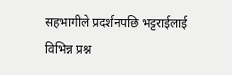सहभागीले प्रदर्शनपछि भट्टराईलाई विभिन्न प्रश्न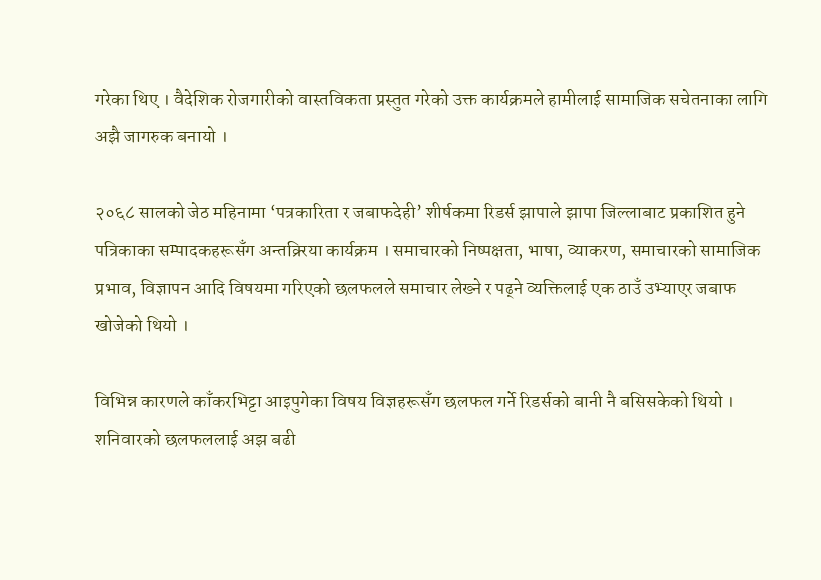गरेका थिए । वैदेशिक रोजगारीको वास्तविकता प्रस्तुत गरेको उक्त कार्यक्रमले हामीलाई सामाजिक सचेतनाका लागि अझै जागरुक बनायो ।

२०६८ सालको जेठ महिनामा ‘पत्रकारिता र जबाफदेही’ शीर्षकमा रिडर्स झापाले झापा जिल्लाबाट प्रकाशित हुने पत्रिकाका सम्पादकहरूसँग अन्तक्र्रिया कार्यक्रम । समाचारको निष्पक्षता, भाषा, व्याकरण, समाचारको सामाजिक प्रभाव, विज्ञापन आदि विषयमा गरिएको छलफलले समाचार लेख्ने र पढ्ने व्यक्तिलाई एक ठाउँ उभ्याएर जबाफ खोजेको थियो ।

विभिन्न कारणले काँकरभिट्टा आइपुगेका विषय विज्ञहरूसँग छलफल गर्ने रिडर्सको बानी नै बसिसकेको थियो । शनिवारको छलफललाई अझ बढी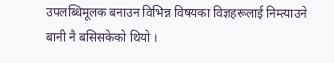उपलब्धिमूलक बनाउन विभिन्न विषयका विज्ञहरूलाई निम्त्याउने बानी नै बसिसकेको थियो ।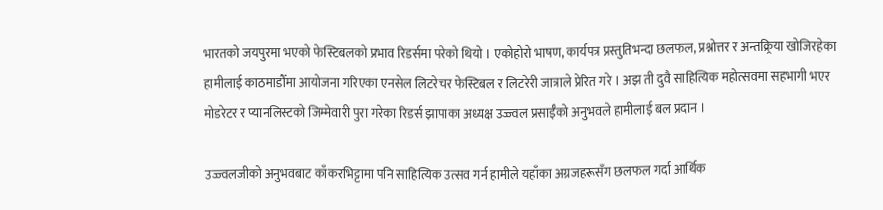भारतको जयपुरमा भएको फेस्टिबलको प्रभाव रिडर्समा परेको थियो । एकोहोरो भाषण, कार्यपत्र प्रस्तुतिभन्दा छलफल, प्रश्नोत्तर र अन्तक्र्रिया खोजिरहेका हामीलाई काठमाडौँमा आयोजना गरिएका एनसेल लिटरेचर फेस्टिबल र लिटरेरी जात्राले प्रेरित गरे । अझ ती दुवै साहित्यिक महोत्सवमा सहभागी भएर मोडरेटर र प्यानलिस्टको जिम्मेवारी पुरा गरेका रिडर्स झापाका अध्यक्ष उज्ज्वल प्रसाईँको अनुभवले हामीलाई बल प्रदान ।

उज्ज्वलजीको अनुभवबाट काँकरभिट्टामा पनि साहित्यिक उत्सव गर्न हामीले यहाँका अग्रजहरूसँग छलफल गर्दा आर्थिक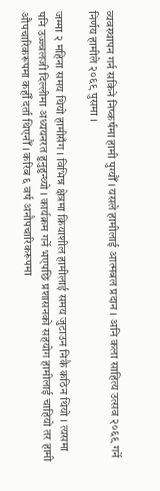व्यवस्थापन गर्न सकिने निष्कर्षमा हामी पुग्यौँ । यसले हामीलाई आत्मबल प्रदान । अनि कला साहित्य उत्सव २०६९ गर्ने निर्णय हामीले २०६९ पुसमा ।

जम्मा २ महिना समय थियो हामीसँग । विभिन्न क्षेत्रमा क्रियाशील हामीलाई समय जुटाउन निकै कठिन थियो । त्यसमा पनि उज्ज्वलजी दिल्लीमा अध्ययनरत हुनुहुन्थ्यो । कार्यक्रम गर्ने भएपछि प्रशासनको सहयोग हामीलाई चाहियो तर हामी औपचारिकरूपमा कहीँ दर्ता थिएनौँ । करिब ६ वर्ष अनौपचारिकरूपमा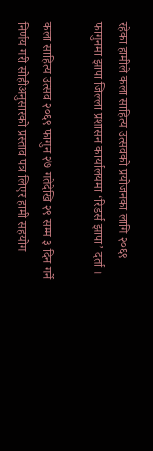रहेका हामीले कला साहित्य उत्सवको प्रयोजनका लागि २०६९ फागुनमा झापा जिल्ला प्रशासन कार्यालयमा ‘रिडर्स झापा’ दर्ता ।

कला साहित्य उत्सव २०६९ फागुन २७ गतेदेखि २९ सम्म ३ दिन गर्ने निर्णय गरी सोहीअनुसारको प्रस्ताव पत्र लिएर हामी सहयोग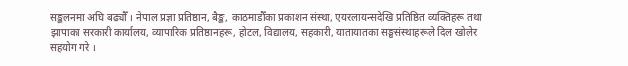सङ्कलनमा अघि बढ्यौँ । नेपाल प्रज्ञा प्रतिष्ठान, बैङ्क, काठमाडौँका प्रकाशन संस्था, एयरलायन्सदेखि प्रतिष्ठित व्यक्तिहरू तथा झापाका सरकारी कार्यालय, व्यापारिक प्रतिष्ठानहरू, होटल, विद्यालय, सहकारी, यातायातका सङ्घसंस्थाहरूले दिल खोलेर सहयोग गरे ।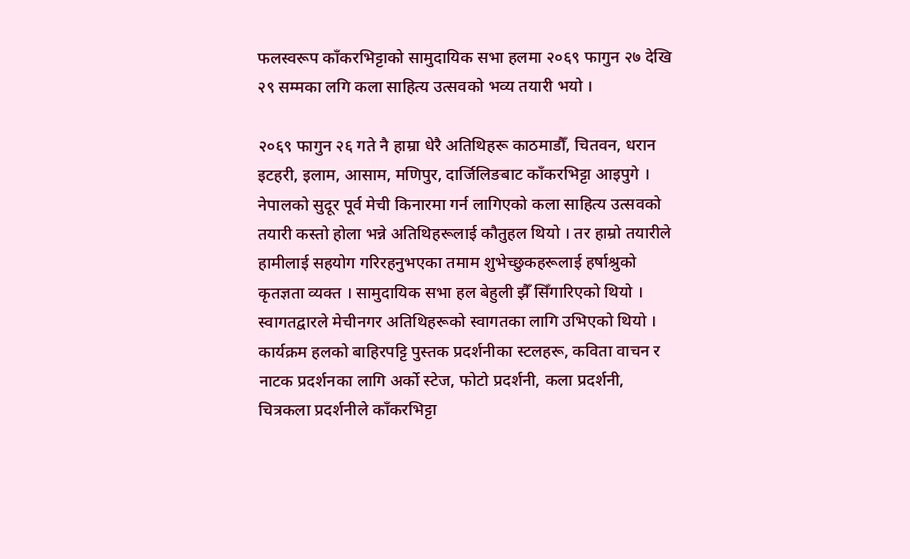फलस्वरूप काँकरभिट्टाको सामुदायिक सभा हलमा २०६९ फागुन २७ देखि २९ सम्मका लगि कला साहित्य उत्सवको भव्य तयारी भयो ।

२०६९ फागुन २६ गते नै हाम्रा धेरै अतिथिहरू काठमाडौँ, चितवन, धरान इटहरी, इलाम, आसाम, मणिपुर, दार्जिलिङबाट काँकरभिट्टा आइपुगे । नेपालको सुदूर पूर्व मेची किनारमा गर्न लागिएको कला साहित्य उत्सवको तयारी कस्तो होला भन्ने अतिथिहरूलाई कौतुहल थियो । तर हाम्रो तयारीले हामीलाई सहयोग गरिरहनुभएका तमाम शुभेच्छुकहरूलाई हर्षाश्रुको कृतज्ञता व्यक्त । सामुदायिक सभा हल बेहुली झैँ सिँगारिएको थियो । स्वागतद्वारले मेचीनगर अतिथिहरूको स्वागतका लागि उभिएको थियो । कार्यक्रम हलको बाहिरपट्टि पुस्तक प्रदर्शनीका स्टलहरू, कविता वाचन र नाटक प्रदर्शनका लागि अर्को स्टेज, फोटो प्रदर्शनी, कला प्रदर्शनी, चित्रकला प्रदर्शनीले काँकरभिट्टा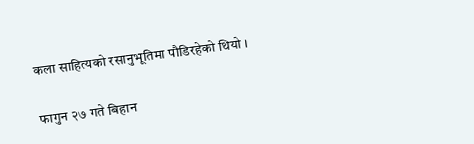कला साहित्यको रसानुभूतिमा पौडिरहेको थियो ।

फागुन २७ गते बिहान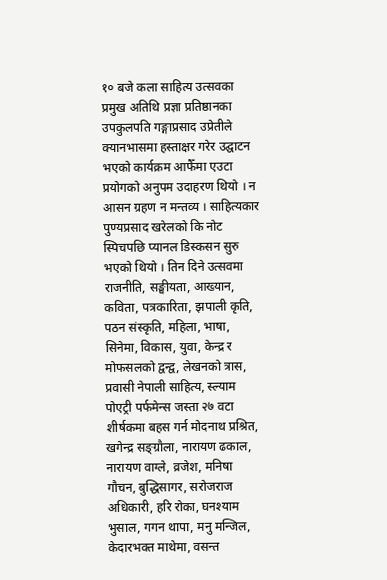१० बजे कला साहित्य उत्सवका प्रमुख अतिथि प्रज्ञा प्रतिष्ठानका उपकुलपति गङ्गाप्रसाद उप्रेतीले क्यानभासमा हस्ताक्षर गरेर उद्घाटन भएको कार्यक्रम आफैँमा एउटा प्रयोगको अनुपम उदाहरण थियो । न आसन ग्रहण न मन्तव्य । साहित्यकार पुण्यप्रसाद खरेलको कि नोट स्पिचपछि प्यानल डिस्कसन सुरु भएको थियो । तिन दिने उत्सवमा राजनीति, सङ्घीयता, आख्यान, कविता, पत्रकारिता, झपाली कृति, पठन संस्कृति, महिला, भाषा, सिनेमा, विकास, युवा, केन्द्र र मोफसलको द्वन्द्व, लेखनको त्रास, प्रवासी नेपाली साहित्य, स्ल्याम पोएट्री पर्फमेन्स जस्ता २७ वटा शीर्षकमा बहस गर्न मोदनाथ प्रश्रित, खगेन्द्र सङ्ग्रौला, नारायण ढकाल, नारायण वाग्ले, व्रजेश, मनिषा गौचन, बुद्धिसागर, सरोजराज अधिकारी, हरि रोका, घनश्याम भुसाल, गगन थापा, मनु मन्जिल, केदारभक्त माथेमा, वसन्त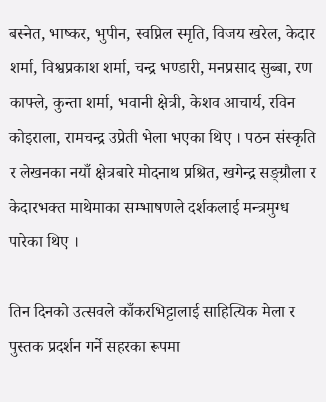बस्नेत, भाष्कर, भुपीन, स्वप्निल स्मृति, विजय खरेल, केदार शर्मा, विश्वप्रकाश शर्मा, चन्द्र भण्डारी, मनप्रसाद सुब्बा, रण काफ्ले, कुन्ता शर्मा, भवानी क्षेत्री, केशव आचार्य, रविन कोइराला, रामचन्द्र उप्रेती भेला भएका थिए । पठन संस्कृति र लेखनका नयाँ क्षेत्रबारे मोदनाथ प्रश्रित, खगेन्द्र सङ्ग्रौला र केदारभक्त माथेमाका सम्भाषणले दर्शकलाई मन्त्रमुग्ध पारेका थिए ।

तिन दिनको उत्सवले काँकरभिट्टालाई साहित्यिक मेला र पुस्तक प्रदर्शन गर्ने सहरका रूपमा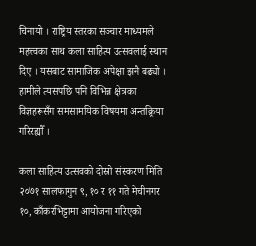चिनायो । राष्ट्रिय स्तरका सञ्चार माध्यमले महत्त्वका साथ कला साहित्य उत्सवलाई स्थान दिए । यसबाट सामाजिक अपेक्षा झनै बढ्यो । हामीले त्यसपछि पनि विभिन्न क्षेत्रका विज्ञहरूसँग समसामयिक विषयमा अन्तक्र्रिया गरिरह्यौँ ।

कला साहित्य उत्सवको दोस्रो संस्करण मिति २०७१ सालफागुन ९, १० र ११ गते मेचीनगर १०, काँकरभिट्टामा आयोजना गरिएको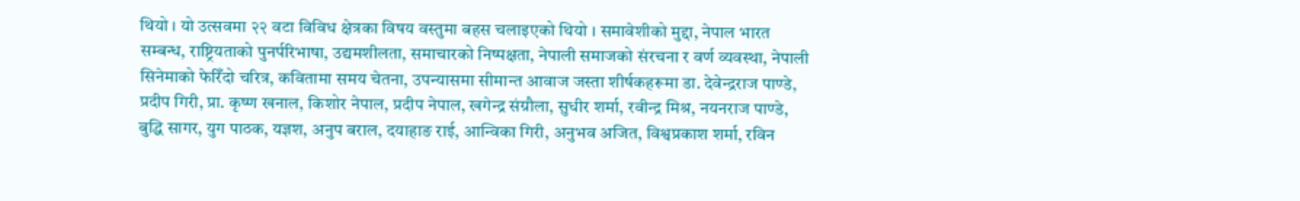थियो । यो उत्सवमा २२ वटा विविध क्षेत्रका विषय वस्तुमा बहस चलाइएको थियो । समावेशीको मुद्दा, नेपाल भारत सम्बन्ध, राष्ट्रियताको पुनर्परिभाषा, उद्यमशीलता, समाचारको निष्पक्षता, नेपाली समाजको संरचना र वर्ण व्यवस्था, नेपाली सिनेमाको फेरिँदो चरित्र, कवितामा समय चेतना, उपन्यासमा सीमान्त आवाज जस्ता शीर्षकहरूमा डा. देवेन्द्रराज पाण्डे, प्रदीप गिरी, प्रा. कृष्ण खनाल, किशोर नेपाल, प्रदीप नेपाल, खगेन्द्र संग्रौला, सुधीर शर्मा, रवीन्द्र मिश्र, नयनराज पाण्डे, बुद्धि सागर, युग पाठक, यज्ञश, अनुप बराल, दयाहाङ राई, आन्विका गिरी, अनुभव अजित, विश्वप्रकाश शर्मा, रविन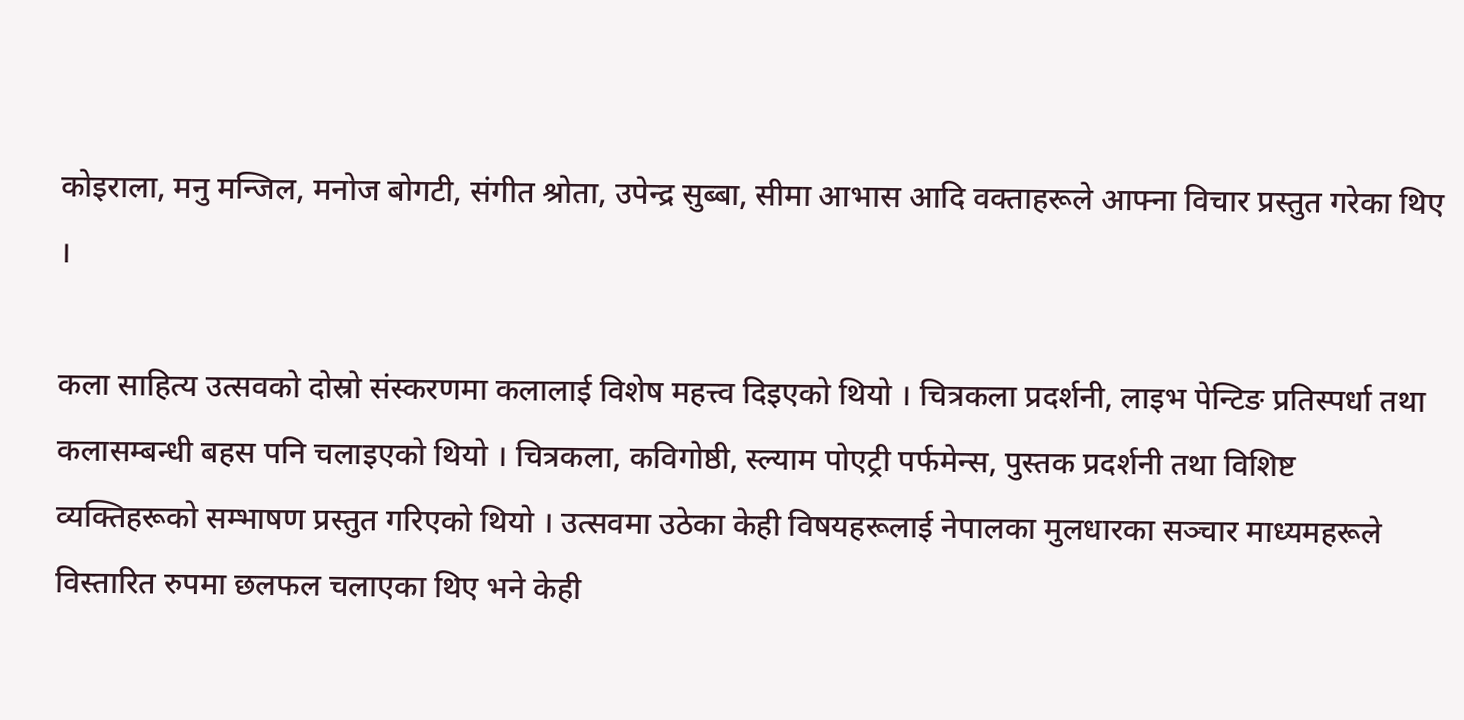कोइराला, मनु मन्जिल, मनोज बोगटी, संगीत श्रोता, उपेन्द्र सुब्बा, सीमा आभास आदि वक्ताहरूले आफ्ना विचार प्रस्तुत गरेका थिए ।

कला साहित्य उत्सवको दोस्रो संस्करणमा कलालाई विशेष महत्त्व दिइएको थियो । चित्रकला प्रदर्शनी, लाइभ पेन्टिङ प्रतिस्पर्धा तथा कलासम्बन्धी बहस पनि चलाइएको थियो । चित्रकला, कविगोष्ठी, स्ल्याम पोएट्री पर्फमेन्स, पुस्तक प्रदर्शनी तथा विशिष्ट व्यक्तिहरूको सम्भाषण प्रस्तुत गरिएको थियो । उत्सवमा उठेका केही विषयहरूलाई नेपालका मुलधारका सञ्चार माध्यमहरूले विस्तारित रुपमा छलफल चलाएका थिए भने केही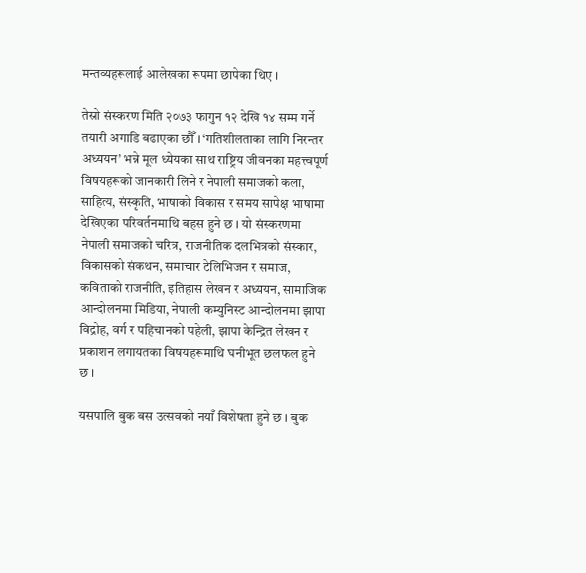मन्तव्यहरूलाई आलेखका रूपमा छापेका थिए ।

तेस्रो संस्करण मिति २०७३ फागुन १२ देखि १४ सम्म गर्ने तयारी अगाडि बढाएका छौँ । ‘गतिशीलताका लागि निरन्तर अध्ययन’ भन्ने मूल ध्येयका साथ राष्ट्रिय जीवनका महत्त्वपूर्ण विषयहरूको जानकारी लिने र नेपाली समाजको कला, साहित्य, संस्कृति, भाषाको विकास र समय सापेक्ष भाषामा देखिएका परिवर्तनमाथि बहस हुने छ । यो संस्करणमा नेपाली समाजको चरित्र, राजनीतिक दलभित्रको संस्कार, विकासको संकथन, समाचार टेलिभिजन र समाज, कविताको राजनीति, इतिहास लेखन र अध्ययन, सामाजिक आन्दोलनमा मिडिया, नेपाली कम्युनिस्ट आन्दोलनमा झापा विद्रोह, वर्ग र पहिचानको पहेली, झापा केन्द्रित लेखन र प्रकाशन लगायतका विषयहरूमाथि घनीभूत छलफल हुने छ ।

यसपालि बुक बस उत्सवको नयाँ विशेषता हुने छ । बुक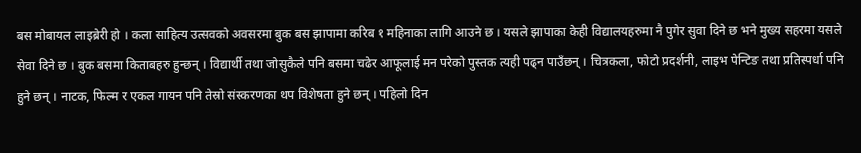बस मोबायल लाइब्रेरी हो । कला साहित्य उत्सवको अवसरमा बुक बस झापामा करिब १ महिनाका लागि आउने छ । यसले झापाका केही विद्यालयहरुमा नै पुगेर सुवा दिने छ भने मुख्य सहरमा यसले सेवा दिने छ । बुक बसमा किताबहरु हुन्छन् । विद्यार्थी तथा जोसुकैले पनि बसमा चढेर आफूलाई मन परेको पुस्तक त्यही पढ्न पाउँछन् । चित्रकला, फोटो प्रदर्शनी, लाइभ पेन्टिङ तथा प्रतिस्पर्धा पनि हुने छन् । नाटक, फिल्म र एकल गायन पनि तेस्रो संस्करणका थप विशेषता हुने छन् । पहिलो दिन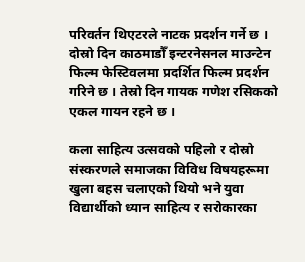परिवर्तन थिएटरले नाटक प्रदर्शन गर्ने छ । दोस्रो दिन काठमाडौँ इन्टरनेसनल माउन्टेन फिल्म फेस्टिवलमा प्रदर्शित फिल्म प्रदर्शन गरिने छ । तेस्रो दिन गायक गणेश रसिकको एकल गायन रहने छ ।

कला साहित्य उत्सवको पहिलो र दोस्रो संस्करणले समाजका विविध विषयहरूमा खुला बहस चलाएको थियो भने युवा विद्यार्थीको ध्यान साहित्य र सरोकारका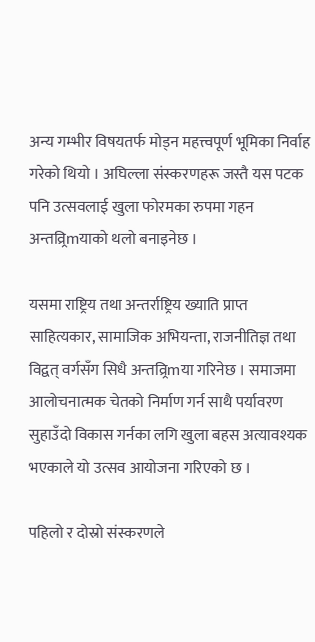अन्य गम्भीर विषयतर्फ मोड्न महत्त्वपूर्ण भूमिका निर्वाह गरेको थियो । अघिल्ला संस्करणहरू जस्तै यस पटक पनि उत्सवलाई खुला फोरमका रुपमा गहन अन्तव्र्रिmयाको थलो बनाइनेछ ।

यसमा राष्ट्रिय तथा अन्तर्राष्ट्रिय ख्याति प्राप्त साहित्यकार, सामाजिक अभियन्ता, राजनीतिज्ञ तथा विद्वत् वर्गसँग सिधै अन्तव्र्रिmया गरिनेछ । समाजमा आलोचनात्मक चेतको निर्माण गर्न साथै पर्यावरण सुहाउँदो विकास गर्नका लगि खुला बहस अत्यावश्यक भएकाले यो उत्सव आयोजना गरिएको छ ।

पहिलो र दोस्रो संस्करणले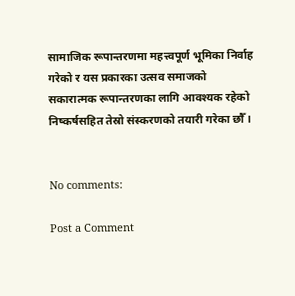सामाजिक रूपान्तरणमा महत्त्वपूर्ण भूमिका निर्वाह गरेको र यस प्रकारका उत्सव समाजको सकारात्मक रूपान्तरणका लागि आवश्यक रहेको निष्कर्षसहित तेस्रो संस्करणको तयारी गरेका छौँ ।


No comments:

Post a Comment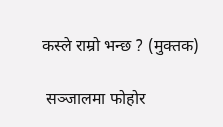कस्ले राम्रो भन्छ ? (मुक्तक)

 सञ्जालमा फोहोर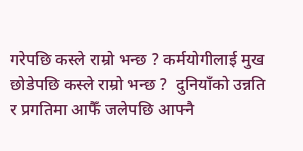गरेपछि कस्ले राम्रो भन्छ ? कर्मयोगीलाई मुख छोडेपछि कस्ले राम्रो भन्छ ?  दुनियाँको उन्नति र प्रगतिमा आफैँ जलेपछि आफ्नै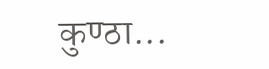कुण्ठा...